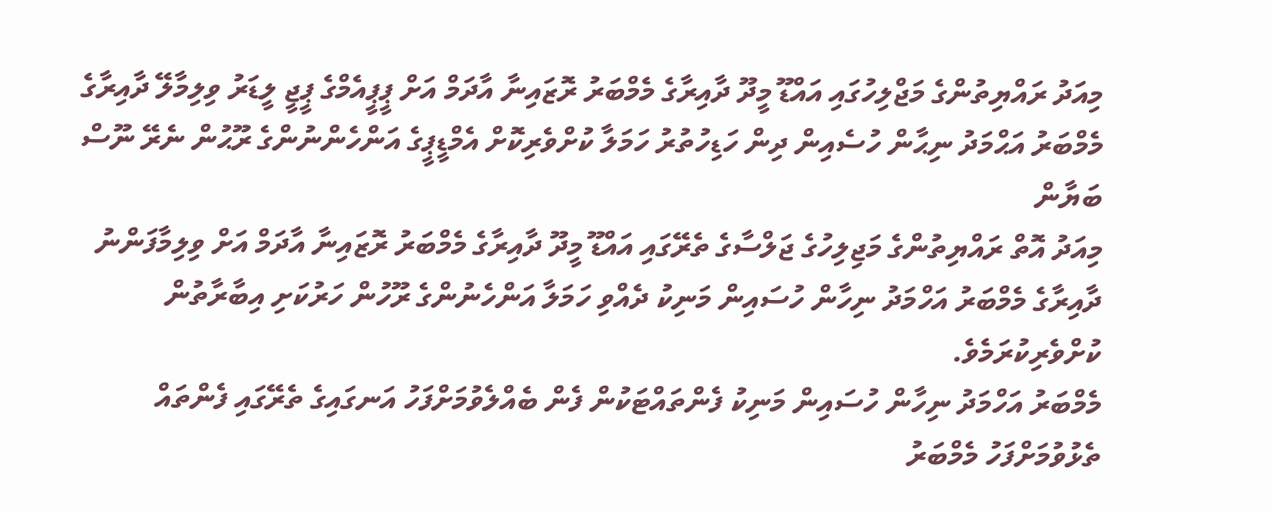މިއަދު ރައްޔިތުންގެ މަޖްލިހުގައި އައްޑޫ މީދޫ ދާއިރާގެ މެމްބަރު ރޮޒައިނާ އާދަމް އަށް ޕީޕީއެމްގެ ޕީޖީ ލީޑަރު ވިލިމާލޭ ދާއިރާގެ މެމްބަރު އަޙްމަދު ނިޙާން ހުސެއިން ދިން ހަޑިހުތުރު ހަމަލާ ކުށްވެރިކޮށް އެމްޑީޕީގެ އަންހެންނުންގެ ރޫޙުން ނެރޭ ނޫސް ބަޔާން
މިއަދު އޮތް ރައްޔިތުންގެ މަޖިލިހުގެ ޖަލްސާގެ ތެރޭގައި އައްޑޫ މީދޫ ދާއިރާގެ މެމްބަރު ރޮޒައިނާ އާދަމް އަށް ވިލިމާފަންނު ދާއިރާގެ މެމްބަރު އަހްމަދު ނިހާން ހުސައިން މަނިކު ދެއްވި ހަމަލާ އަންހެނުންގެ ރޫހުން ހަރުކަށި އިބާރާތުން ކުށްވެރިކުރަމެވެ.
މެމްބަރު އަހްމަދު ނިހާން ހުސައިން މަނިކު ފެންތައްޓަކުން ފެން ބެއްލެވުމަށްފަހު އަނގައިގެ ތެރޭގައި ފެންތައް ތެޅުވުމަށްފަހު މެމްބަރު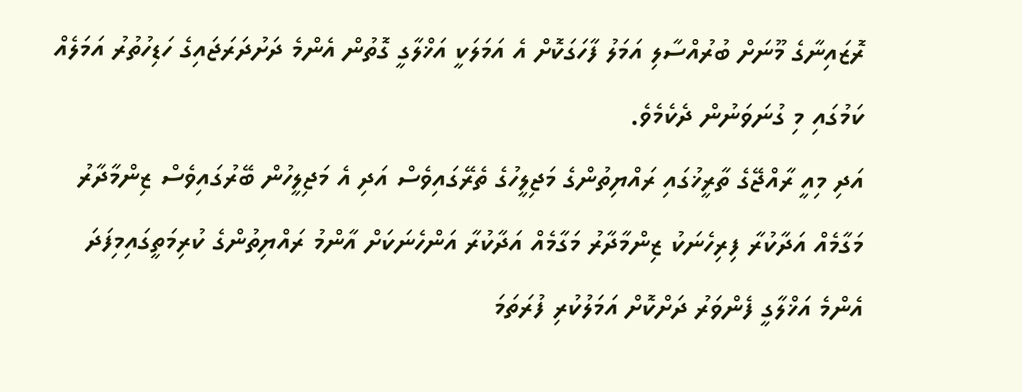ރޮޒައިނާގެ މޫނަށް ބުރުއްސާލި އަމަލު ފާހަގަކޮށް އެ އަމަލަކީ އަޚްލާގީ ގޮތުން އެންމެ ދަށުދަރަޖައިގެ ހަޑިހުތުރު އަމަލެއް ކަމުގައި މި ގުނަވަނުން ދެކެމެވެ.
އަދި މިއީ ރާއްޖޭގެ ތާރީޚުގައި ރައްޔިތުންގެ މަޖިލީހުގެ ތެރޭގައިވެސް އަދި އެ މަޖިލީހުން ބޭރުގައިވެސް ޒިންމާދާރު މަގާމެއް އަދާކުރާ ފިރިހެނަކު ޒިންމާދާރު މަގާމެއް އަދާކުރާ އަންހެނަކަށް އާންމު ރައްޔިތުންގެ ކުރިމަތީގައިމިފަދަ އެންމެ އަޚްލާގީ ފެންވަރު ދަށްކޮށް އަމަލުކުރި ފުރަތަމަ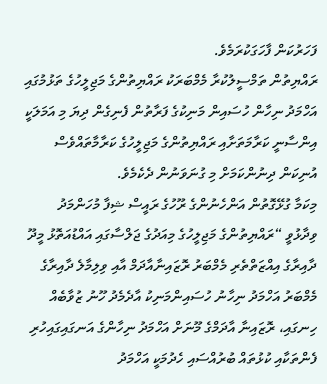ފަހަރުކަން ފާހަގަކުރަމެވެ.
ރައްޔިތުން ތަމްސީލުކުރާ މެމްބަރަކު ރައްޔިތުންގެ މަޖިލީހުގެ ތަޅުމުގައި އަހްމަދު ނިހާން ހުސައިން މަނިކުގެ ފަރާތުން ފެނިގެން ދިޔަ މި އަމަލަކީ އިންސާނީ ކަރާމަތަށާއި ރައްޔިތުންގެ މަޖިލީހުގެ ކަރާމާތައްވެސް އުނިކަން ދިނުންކަމަށް މި ގުނަވަނުން ދެކެމެވެ.
މިކަމާ ގުޅޭގޮތުން އަންހެނުންގެ ރޫހުގެ ރައީސް ޝިފާ މުހަންމަދު ވިދާޅުވީ “ރައްޔިތުންގެ މަޖިލީހުގެ މިއަދުގެ ޖަލްސާގައި އައްޑުއަތޮޅު މީދޫ ދާއިރާގެ އިއްޒަތްތެރި މެމްބަރު ރޮޒައިނާއާދަމް އާއި ވިލިމާލެ ދާއިރާގެ މެމްބަރު އަހްމަދު ނިހާނު ހުސައިންމަނިކު އާދެމެދު ހޫނު ޒުވާބެއް ހިނގައި، ރޮޒައިނާ އާދަމްގެ މޫނަށް އަހްމަދު ނިހާންގެ އަނގައިގައިހުރި ފެންތަކާއި ކުޅުތައް ބުރުއްސައި ހެދުމަކީ އަހްމަދު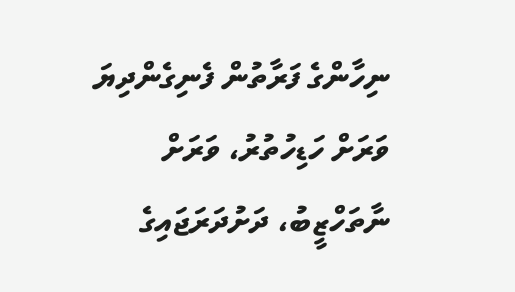ނިހާންގެ ފަރާތުން ފެނިގެންދިޔަ ވަރަށް ހަޑިހުތުރު، ވަރަށް ނާތަހްޒީބު، ދަށުދަރަޖައިގެ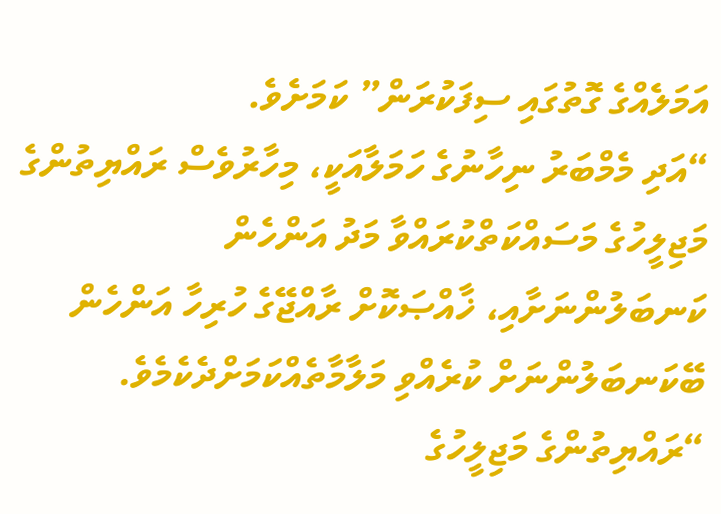އަމަލެއްގެ ގޮތުގައި ސިފަކުރަން” ކަމަށެވެ.
“އަދި މެމްބަރު ނިހާނުގެ ހަމަލާއަކީ، މިހާރުވެސް ރައްޔިތުންގެ މަޖިލީހުގެ މަސައްކަތްކުރައްވާ މަދު އަންހެން ކަނބަލުންނަށާއި، ޚާއްޞަކޮށް ރާއްޖޭގެ ހުރިހާ އަންހެން ބޭކަނބަލުންނަށް ކުރެއްވި މަލާމާތެއްކަމަށްދެކެމެވެ.
“ރައްޔިތުންގެ މަޖިލީހުގެ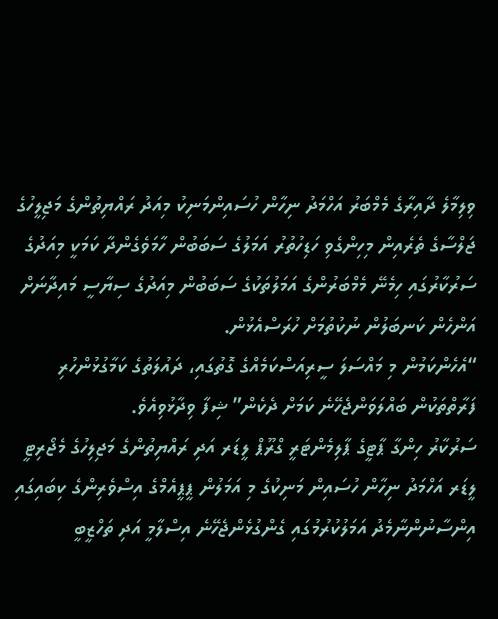ވިލިމާލެ ދާއިރާގެ މެމްބަރު އަހްމަދު ނިހާން ހުސައިންމަނިކު މިއަދު ރައްޔިތުންގެ މަޖިލީހުގެ ޖަލްސާގެ ތެރެއިން މިހިންގެވި ހަޑިހުތުރު އަމަލުގެ ސަބަބުން ހާމަވެގެންދާ ކަމަކީ މިއަދުގެ ސަރުކާރުގައި ހިމެނޭ މެމްބަރުންގެ އަމަލުތަކުގެ ސަބަބުން މިއަދުގެ ސިޔާސީ މައިދާނަށް އަންހެން ކަނބަލުން ނުކުތުމަށް ހުރަސްއެޅުން.
“އެހެންކަމުން މި މައްސަލަ ސީރިއަސްކަމެއްގެ ގޮތުގައި، ދައުލަތުގެ ކަމާގުޅުންހުރި ފަރާތްތަކުން ބައްލަވަންޖެހޭނެ ކަމަށް ދެކެން” ޝިފާ ވިދާޅުވިއެވެ.
ސަރުކާރު ހިންގާ ޕާޓީގެ ޕާލިމެންޓަރީ ގްރޫޕް ލީޑަރ އަދި ރައްޔިތުންގެ މަޖިލިހުގެ މެޖޯރިޓީ ލީޑަރ އަހްމަދު ނިހާން ހުސައިން މަނިކުގެ މި އަމަލުން ޕީޕީއެމްގެ އިސްވެރިންގެ ކިބައިގައި އިންސާނުންނާމެދު އަމަލުކުރުމުގައި ގެންގުޅެންޖެހޭނެ އިސްލާމީ އަދި ތަހްޒީބީ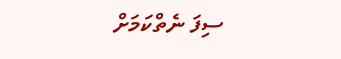ސިފަ ނެތްކަމަށް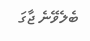ބެލެވޭނެ ޖާގަ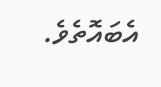އެބައޮތެވެ.